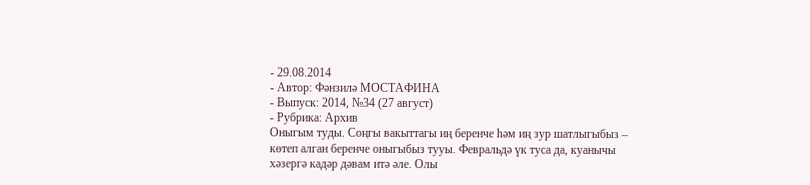- 29.08.2014
- Автор: Фәнзилә МОСТАФИНА
- Выпуск: 2014, №34 (27 август)
- Рубрика: Архив
Оныгым туды. Соңгы вакыттагы иң беренче һәм иң зур шатлыгыбыз – көтеп алган беренче оныгыбыз тууы. Февральдә үк туса да, куанычы хәзергә кадәр дәвам итә әле. Олы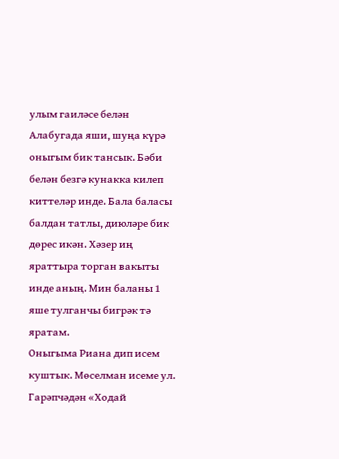улым гаиләсе белән Алабугада яши, шуңа күрә оныгым бик тансык. Бәби белән безгә кунакка килеп киттеләр инде. Бала баласы балдан татлы, диюләре бик дөрес икән. Хәзер иң яраттыра торган вакыты инде аның. Мин баланы 1 яше тулганчы бигрәк тә яратам.
Оныгыма Риана дип исем куштык. Мөселман исеме ул. Гарәпчәдән «Ходай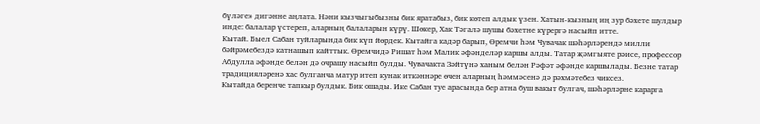бүләге» дигәнне аңлата. Нәни кызчыгыбызны бик яратабыз, бик көтеп алдык үзен. Хатын-кызның иң зур бәхете шулдыр инде: балалар үстереп, аларның балаларын күрү. Шөкер, Хак Тәгалә шушы бәхетне күрергә насыйп итте.
Кытай. Быел Сабан туйларында бик күп йөрдек. Кытайга кадәр барып, Өремчи һәм Чувачак шәһәрләрендә милли бәйрәмебездә катнашып кайттык. Өремчидә Ришат һәм Малик әфәнделәр каршы алды. Татар җәмгыяте рәисе, профессор Абдулла әфәнде белән дә очрашу насыйп булды. Чувачакта Зәйтүнә ханым белән Рәфәт әфәнде каршылады. Безне татар традицияләренә хас булганча матур итеп кунак иткәннәре өчен аларның һәммәсенә дә рәхмәтебез чиксез.
Кытайда беренче тапкыр булдык. Бик ошады. Ике Сабан туе арасында бер атна буш вакыт булгач, шәһәрләрне карарга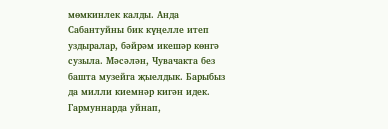мөмкинлек калды. Анда Сабантуйны бик күңелле итеп уздыралар, бәйрәм икешәр көнгә сузыла. Мәсәлән, Чувачакта без башта музейга җыелдык. Барыбыз да милли киемнәр кигән идек. Гармуннарда уйнап,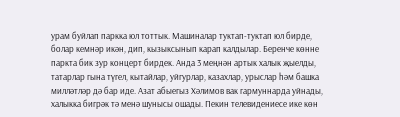урам буйлап паркка юл тоттык. Машиналар туктап-туктап юл бирде, болар кемнәр икән, дип, кызыксынып карап калдылар. Беренче көнне паркта бик зур концерт бирдек. Анда 3 меңнән артык халык җыелды, татарлар гына түгел, кытайлар, уйгурлар, казахлар, урыслар һәм башка милләтләр дә бар иде. Азат абыегыз Хәлимов вак гармуннарда уйнады, халыкка бигрәк тә менә шунысы ошады. Пекин телевидениесе ике көн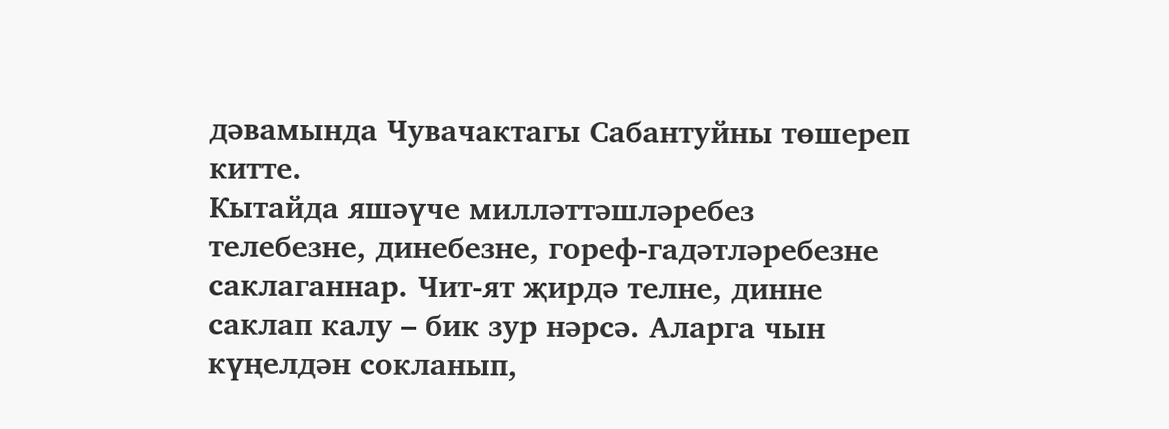дәвамында Чувачактагы Сабантуйны төшереп китте.
Кытайда яшәүче милләттәшләребез телебезне, динебезне, гореф-гадәтләребезне саклаганнар. Чит-ят җирдә телне, динне саклап калу – бик зур нәрсә. Аларга чын күңелдән сокланып,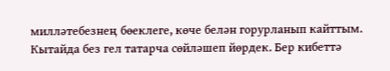милләтебезнең бөеклеге, көче белән горурланып кайттым. Кытайда без гел татарча сөйләшеп йөрдек. Бер кибеттә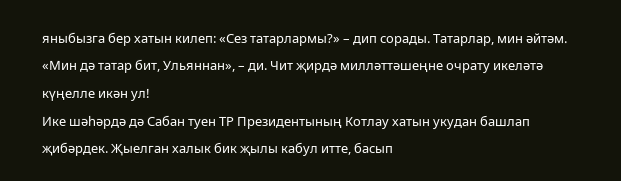яныбызга бер хатын килеп: «Сез татарлармы?» – дип сорады. Татарлар, мин әйтәм. «Мин дә татар бит, Ульяннан», – ди. Чит җирдә милләттәшеңне очрату икеләтә күңелле икән ул!
Ике шәһәрдә дә Сабан туен ТР Президентының Котлау хатын укудан башлап җибәрдек. Җыелган халык бик җылы кабул итте, басып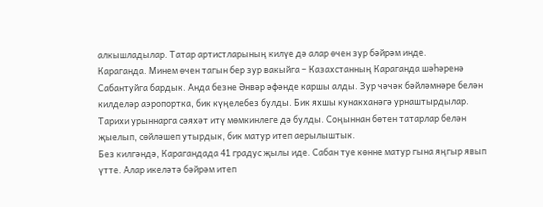алкышладылар. Татар артистларының килүе дә алар өчен зур бәйрәм инде.
Караганда. Минем өчен тагын бер зур вакыйга – Казахстанның Караганда шәһәренә Сабантуйга бардык. Анда безне Әнвәр әфәнде каршы алды. Зур чәчәк бәйләмнәре белән килделәр аэропортка, бик күңелебез булды. Бик яхшы кунакханәгә урнаштырдылар. Тарихи урыннарга сәяхәт итү мөмкинлеге дә булды. Соңыннан бөтен татарлар белән җыелып, сөйләшеп утырдык, бик матур итеп аерылыштык.
Без килгәндә, Карагандада 41 градус җылы иде. Сабан туе көнне матур гына яңгыр явып үтте. Алар икеләтә бәйрәм итеп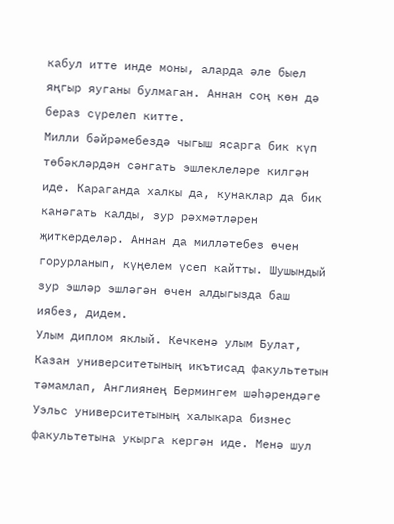кабул итте инде моны, аларда әле быел яңгыр яуганы булмаган. Аннан соң көн дә бераз сүрелеп китте.
Милли бәйрәмебездә чыгыш ясарга бик күп төбәкләрдән сәнгать эшлеклеләре килгән иде. Караганда халкы да, кунаклар да бик канәгать калды, зур рәхмәтләрен җиткерделәр. Аннан да милләтебез өчен горурланып, күңелем үсеп кайтты. Шушындый зур эшләр эшләгән өчен алдыгызда баш иябез, дидем.
Улым диплом яклый. Кечкенә улым Булат, Казан университетының икътисад факультетын тәмамлап, Англиянең Бермингем шәһәрендәге Уэльс университетының халыкара бизнес факультетына укырга кергән иде. Менә шул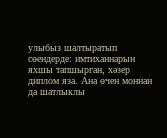улыбыз шалтыратып сөендерде: имтиханнарын яхшы тапшырган, хәзер диплом яза. Ана өчен моннан да шатлыклы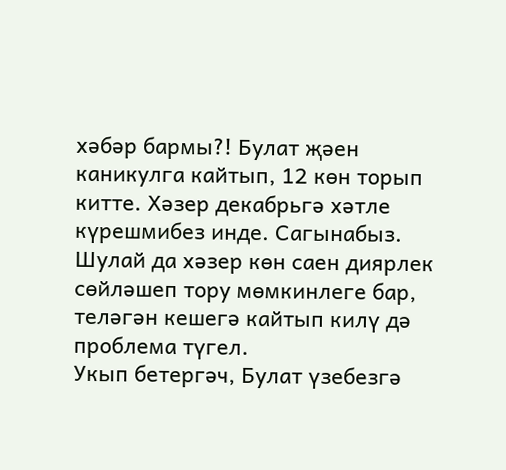хәбәр бармы?! Булат җәен каникулга кайтып, 12 көн торып китте. Хәзер декабрьгә хәтле күрешмибез инде. Сагынабыз. Шулай да хәзер көн саен диярлек сөйләшеп тору мөмкинлеге бар, теләгән кешегә кайтып килү дә проблема түгел.
Укып бетергәч, Булат үзебезгә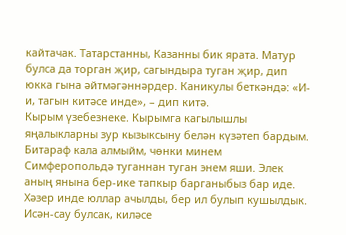кайтачак. Татарстанны, Казанны бик ярата. Матур булса да торган җир, сагындыра туган җир, дип юкка гына әйтмәгәннәрдер. Каникулы беткәндә: «И-и, тагын китәсе инде», – дип китә.
Кырым үзебезнеке. Кырымга кагылышлы яңалыкларны зур кызыксыну белән күзәтеп бардым. Битараф кала алмыйм, чөнки минем Симферопольдә туганнан туган энем яши. Элек аның янына бер-ике тапкыр барганыбыз бар иде. Хәзер инде юллар ачылды, бер ил булып кушылдык. Исән-сау булсак, киләсе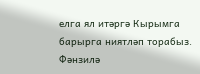елга ял итәргә Кырымга барырга ниятләп торабыз.
Фәнзилә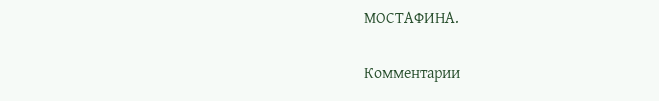МОСТАФИНА.

Комментарии